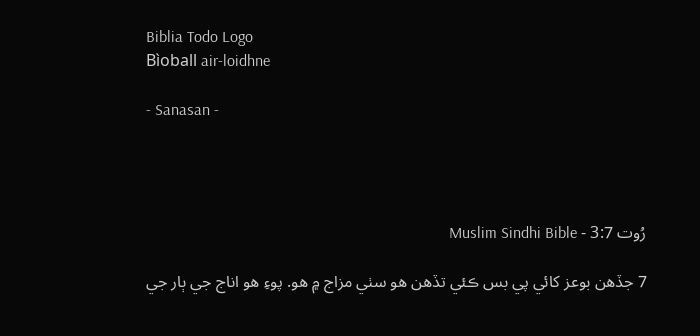Biblia Todo Logo
Bìoball air-loidhne

- Sanasan -




رُوت 3:7 - Muslim Sindhi Bible

7 جڏهن بوعز کائي پي بس ڪئي تڏهن هو سٺي مزاج ۾ هو. پوءِ هو اناج جي ٻار جي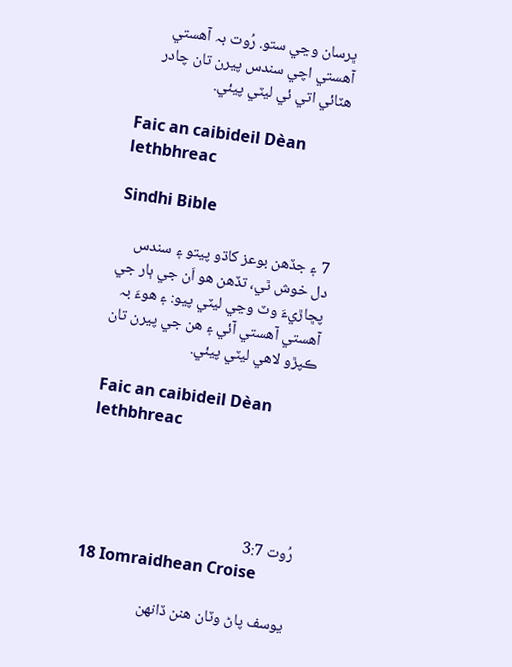ڀرسان وڃي ستو. رُوت بہ آهستي آهستي اچي سندس پيرن تان چادر هٽائي اتي ئي ليٽي پيئي.

Faic an caibideil Dèan lethbhreac

Sindhi Bible

7 ۽ جڏهن بوعز کاڌو پيتو ۽ سندس دل خوش ٿي، تڏهن هو اَن جي ٻار جي پڇاڙيءَ وٽ وڃي ليٽي پيو: ۽ هوءَ بہ آهستي آهستي آئي ۽ هن جي پيرن تان ڪپڙو لاهي ليٽي پيئي.

Faic an caibideil Dèan lethbhreac




رُوت 3:7
18 Iomraidhean Croise

يوسف پاڻ وٽان هنن ڏانهن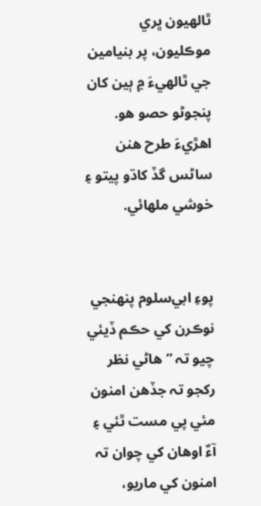ٿالهيون ڀري موڪليون، پر بنيامين جي ٿالهيءَ ۾ ٻين کان پنجوڻو حصو هو. اهڙيءَ طرح هنن ساڻس گڏ کاڌو پيتو ۽ خوشي ملهائي.


پوءِ ابي‌سلوم پنهنجي نوڪرن کي حڪم ڏيئي چيو تہ ”هاڻي نظر رکجو تہ جڏهن امنون مئي پي مست ٿئي ۽ آءٌ اوهان کي چوان تہ امنون کي ماريو،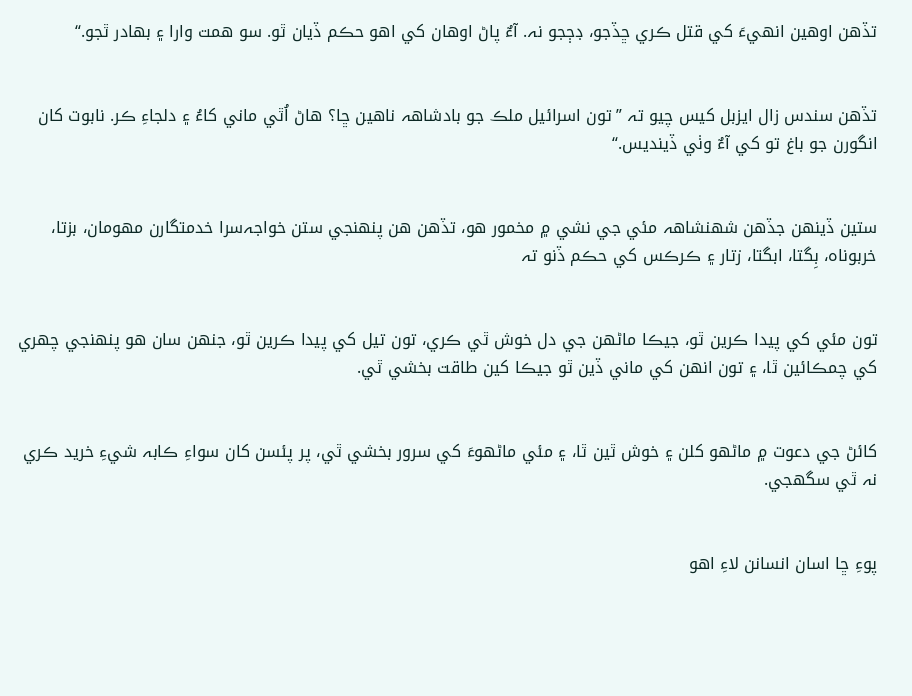تڏهن اوهين انهيءَ کي قتل ڪري ڇڏجو، ڊڄجو نہ. آءٌ پاڻ اوهان کي اهو حڪم ڏيان ٿو. سو همت وارا ۽ بهادر ٿجو.“


تڏهن سندس زال ايزبل کيس چيو تہ ”تون اسرائيل ملڪ جو بادشاهہ ناهين ڇا؟ هاڻ اُٿي ماني کاءُ ۽ دلجاءِ ڪر. نابوت کان انگورن جو باغ تو کي آءٌ وٺي ڏينديس.“


ستين ڏينهن جڏهن شهنشاهہ مئي جي نشي ۾ مخمور هو، تڏهن هن پنهنجي ستن خواجہ‌سرا خدمتگارن مهومان، بزتا، خربوناہ، بِگتا، ابگتا، زتار ۽ ڪرڪس کي حڪم ڏنو تہ


تون مئي کي پيدا ڪرين ٿو، جيڪا ماڻهن جي دل خوش ٿي ڪري، تون تيل کي پيدا ڪرين ٿو، جنهن سان هو پنهنجي چهري کي چمڪائين ٿا، ۽ تون انهن کي ماني ڏين ٿو جيڪا کين طاقت بخشي ٿي.


کائڻ جي دعوت ۾ ماڻهو کلن ۽ خوش ٿين ٿا، ۽ مئي ماڻهوءَ کي سرور بخشي ٿي، پر پئسن کان سواءِ ڪابہ شيءِ خريد ڪري نہ ٿي سگھجي.


پوءِ ڇا اسان انسانن لاءِ اهو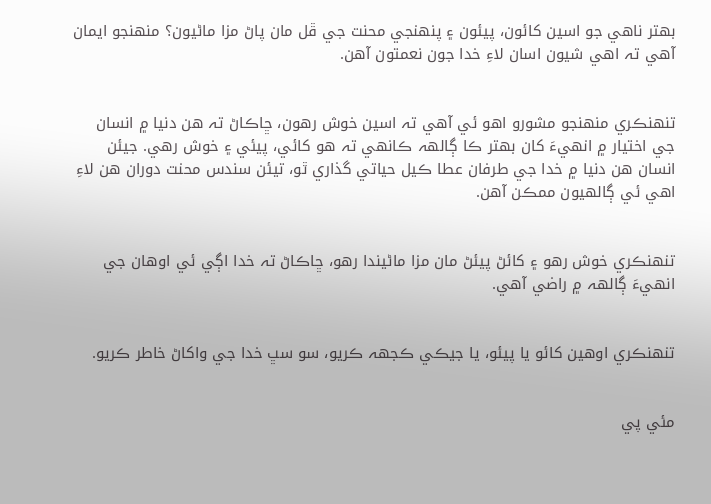بهتر ناهي جو اسين کائون، پيئون ۽ پنهنجي محنت جي ڦل مان پاڻ مزا ماڻيون؟ منهنجو ايمان آهي تہ اهي شيون اسان لاءِ خدا جون نعمتون آهن.


تنهنڪري منهنجو مشورو اهو ئي آهي تہ اسين خوش رهون، ڇاڪاڻ تہ هن دنيا ۾ انسان جي اختيار ۾ انهيءَ کان بهتر ڪا ڳالهہ ڪانهي تہ هو کائي، پيئي ۽ خوش رهي. جيئن انسان هن دنيا ۾ خدا جي طرفان عطا ڪيل حياتي گذاري ٿو، تيئن سندس محنت دوران هن لاءِ اهي ئي ڳالهيون ممڪن آهن.


تنهنڪري خوش رهو ۽ کائڻ پيئڻ مان مزا ماڻيندا رهو، ڇاڪاڻ تہ خدا اڳي ئي اوهان جي انهيءَ ڳالهہ ۾ راضي آهي.


تنهنڪري اوهين کائو يا پيئو، يا جيڪي ڪجھہ ڪريو، سو سڀ خدا جي واکاڻ خاطر ڪريو.


مئي پي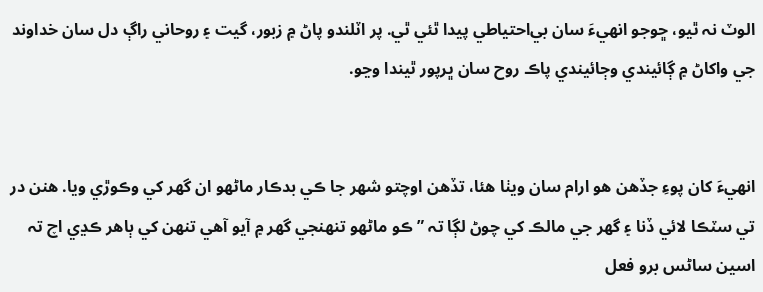الوٽ نہ ٿيو، ڇوجو انهيءَ سان بي‌احتياطي پيدا ٿئي ٿي. پر اٽلندو پاڻ ۾ زبور، گيت ۽ روحاني راڳ دل سان خداوند جي واکاڻ ۾ ڳائيندي وڄائيندي پاڪ روح سان ڀرپور ٿيندا وڃو.


انهيءَ کان پوءِ جڏهن هو ارام سان ويٺا هئا، تڏهن اوچتو شهر جا ڪي بدڪار ماڻهو ان گھر کي وڪوڙي ويا. هنن در تي سٽڪا لائي ڏنا ۽ گھر جي مالڪ کي چوڻ لڳا تہ ”ڪو ماڻهو تنهنجي گھر ۾ آيو آهي تنهن کي ٻاهر ڪڍي اچ تہ اسين ساڻس برو فعل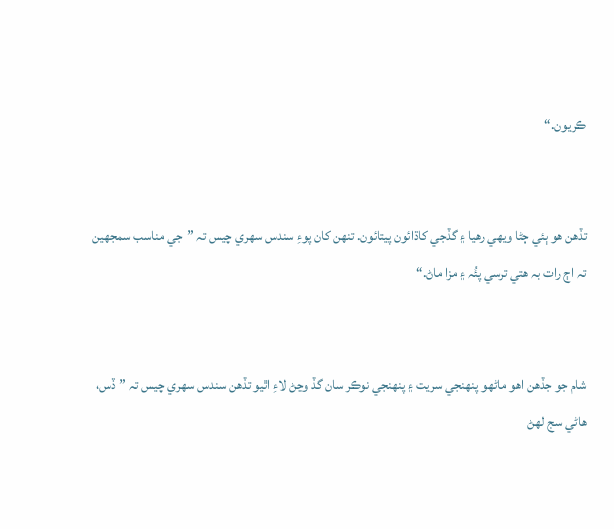ڪريون.“


تڏهن هو ٻئي ڄڻا ويهي رهيا ۽ گڏجي کاڌائون پيتائون. تنهن کان پوءِ سندس سهري چيس تہ ”جي مناسب سمجھين تہ اڄ رات بہ هتي ترسي پئُہ ۽ مزا ماڻ.“


شام جو جڏهن اهو ماڻهو پنهنجي سريت ۽ پنهنجي نوڪر سان گڏ وڃڻ لاءِ اٿيو تڏهن سندس سهري چيس تہ ”ڏس، هاڻي سج لهڻ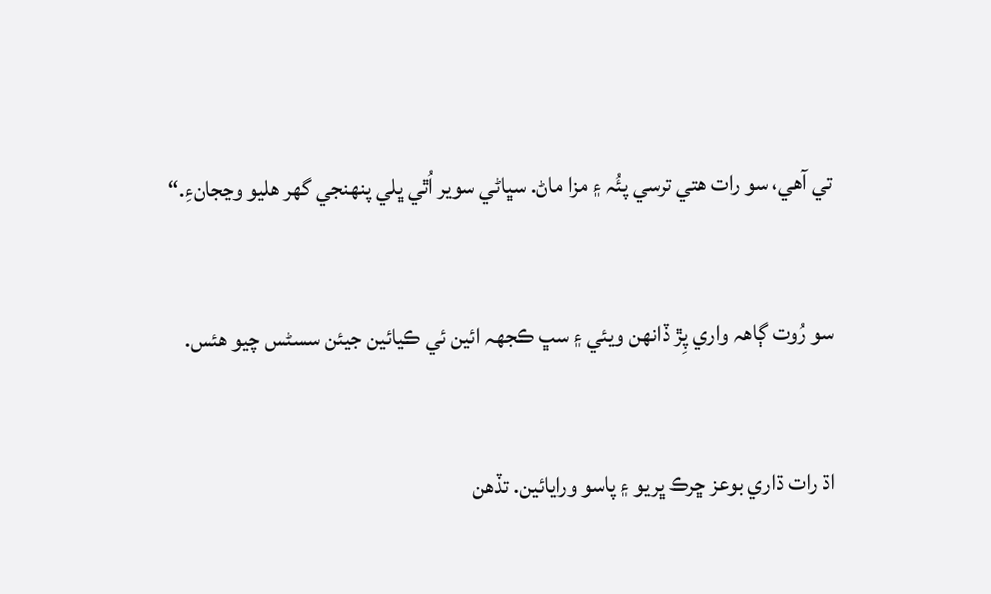تي آهي، سو رات هتي ترسي پئُہ ۽ مزا ماڻ. سڀاڻي سوير اُٿي ڀلي پنهنجي گھر هليو وڃجانءِ.“


سو رُوت ڳاهہ واري پِڙ ڏانهن ويئي ۽ سڀ ڪجھہ ائين ئي ڪيائين جيئن سسڻس چيو هئس.


اڌ رات ڌاري بوعز ڇرڪ ڀريو ۽ پاسو ورايائين. تڏهن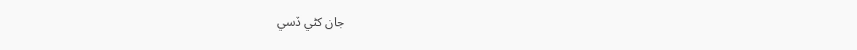جان کڻي ڏسي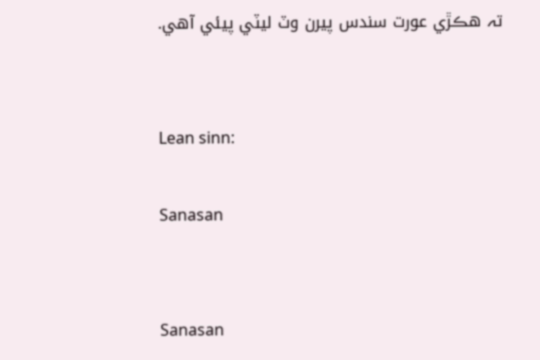تہ هڪڙي عورت سندس پيرن وٽ ليٽي پيئي آهي.


Lean sinn:

Sanasan


Sanasan